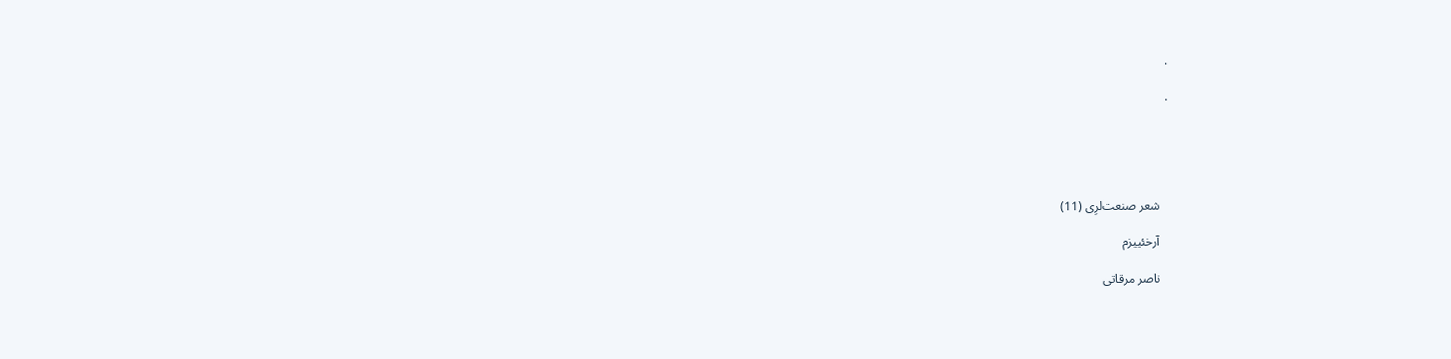.

.





   شعر صنعت‌لرِی (11)

   آرخئییزم

   ناصر مرقاتی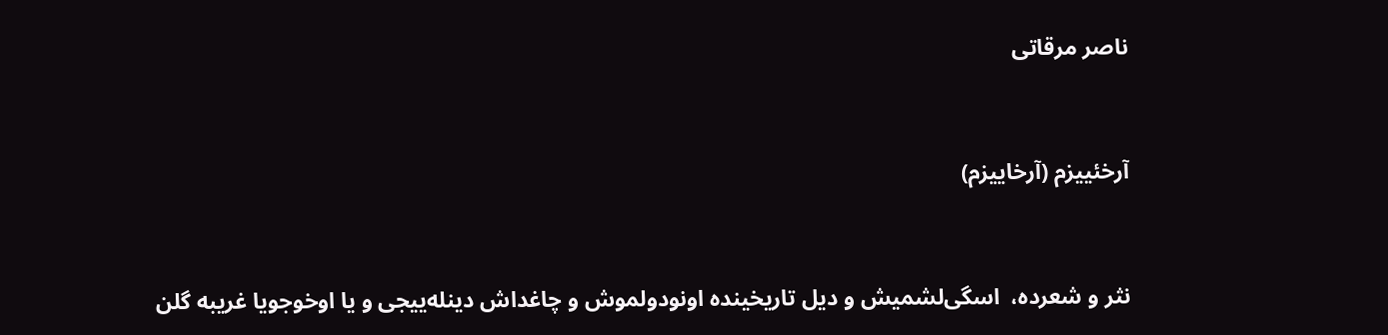ناصر مرقاتی



آرخئییزم (آرخاییزم)



نثر و شعرده،  اسگی‌لشمیش و دیل تاریخینده اونودولموش و چاغداش دینله‌ییجی و یا اوخوجویا غریبه گلن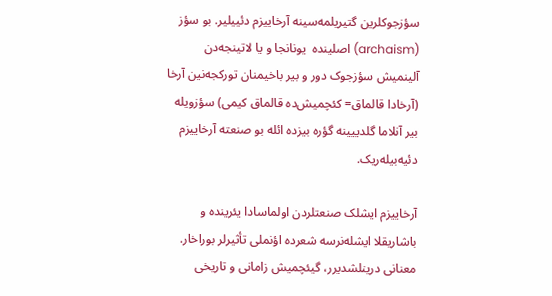سؤزجوکلرین گتیریلمه‌سینه آرخاییزم دئییلیر. بو سؤز (archaism) اصلینده  یونانجا و یا لاتینجه‌دن آلینمیش سؤزجوک دور و بیر باخیمنان تورکجه‌نین آرخا (آرخادا قالماق= کئچمیش‌ده قالماق کیمی) سؤزویله بیر آنلاما گلدییینه گؤره بیزده ائله بو صنعته آرخاییزم دئیه‌بیله‌ریک.

آرخاییزم ایشلک صنعتلردن اولماسادا یئرینده و باشاریقلا ایشله‌نرسه شعرده اؤنملی تأثیرلر بوراخار. معنانی درینلشدیرر، گیئچمیش زامانی و تاریخی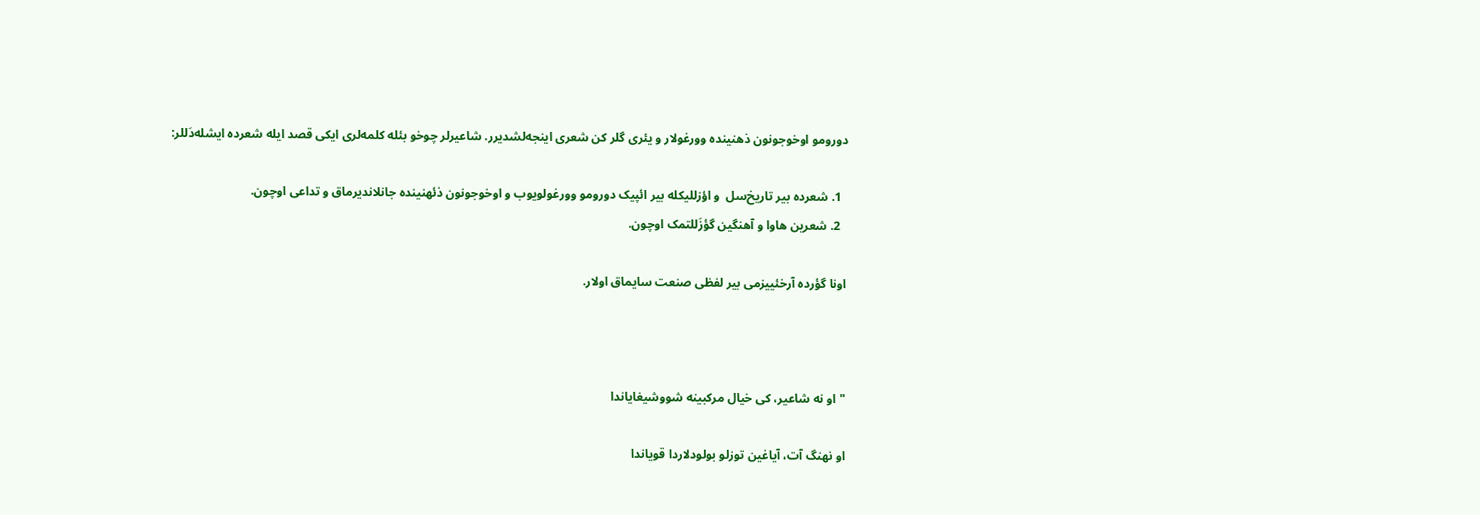دورومو اوخوجونون ذهنینده وورغولار و یئری گلر کن شعری اینجه‌لشدیرر. شاعیرلر چوخو بئله کلمه‌لری ایکی قصد ایله شعرده ایشله‌دَللر:

  1. شعرده بیر تاریخ‌سل  و اؤزللیکله بیر ائپیک دورومو وورغولویوب و اوخوجونون ذئهنینده جانلاندیرماق و تداعی اوچون.
  2. شعرین هاوا و آهنگین گؤزَللتمک اوچون.

اونا گؤرده آرخئییزمی بیر لفظی صنعت‌ سایماق اولار.



" او نه شاعیر، کی خیال مرکبینه شووشیغایاندا

او نهنگ آت، آیاغین توزلو بولودلاردا قویاندا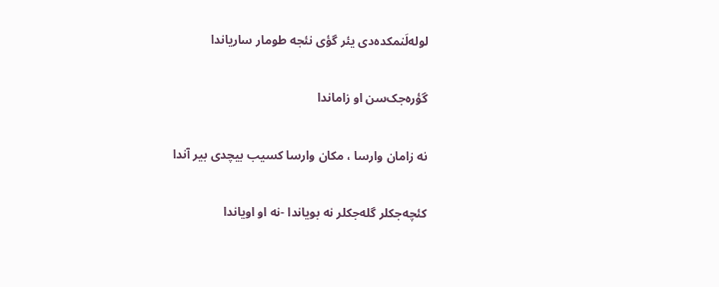لوله‌لَنمکده‌دی یئر گؤی نئجه طومار ساریاندا

گؤره‌جک‌سن او زاماندا

نه زامان وارسا ، مکان وارسا کسیب بیچدی بیر آندا

کئچه‌جکلر گله‌جکلر نه بویاندا -نه او اویاندا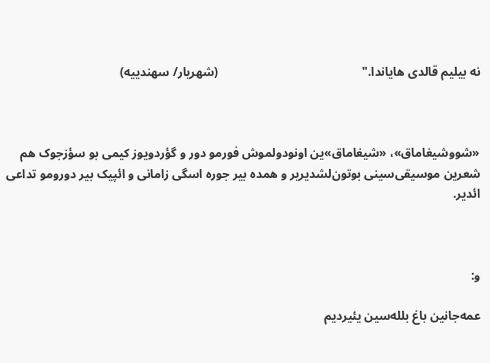نه بیلیم قالدی هایاندا."                                              (شهریار/ سهندییه)



«شووشیغاماق»، «شیغاماق‌»ین اونودولموش فورمو ‌دور و گؤردویوز کیمی بو سؤزجوک هم شعرین موسیقی‌سینی بوتون‌لشدیریر و همده بیر جوره اسگی زامانی و ائپیک بیر دورومو تداعی ائدیر.



و:

عمه‌جانین باغ بلله‌سین یئیردیم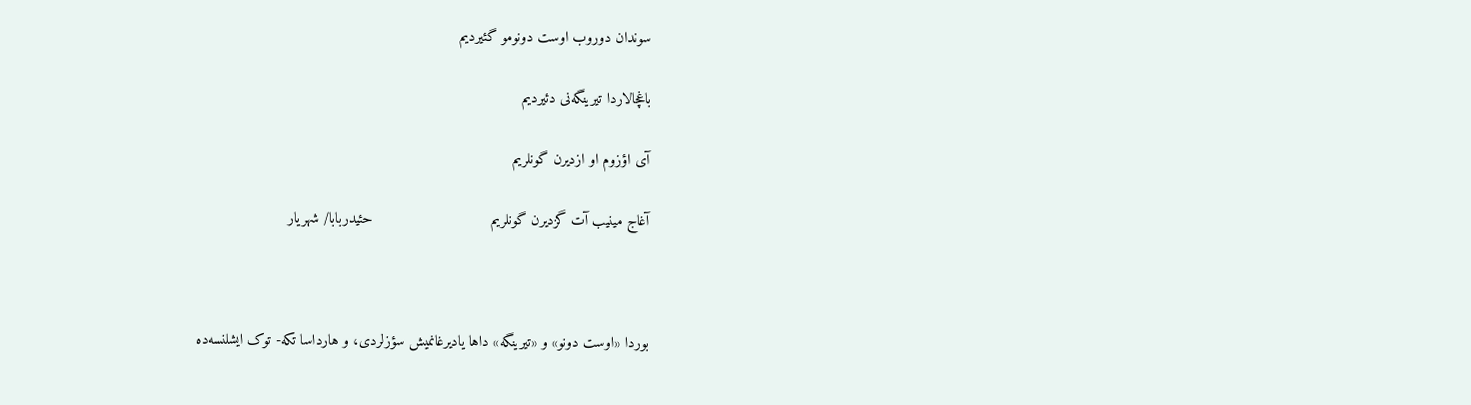سوندان دوروب اوست دونومو گئیردیم

باغچالاردا تیرینگه‌نی دئیردیم

آی اؤزوم او ازدیرن گونلریم

آغاج مینیب آت گزدیرن گونلریم                           حئیدربابا/ شهریار



بوردا «اوست دونو» و «تیرینگه» داها یادیرغانمیش سؤزلردی، و هارداسا تکه- توک ایشلنسه‌ده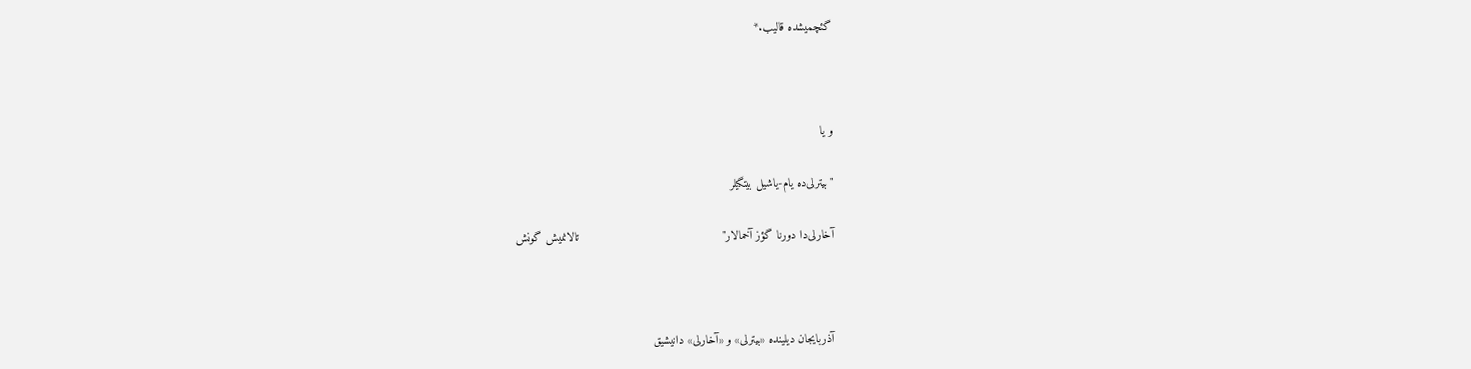گئچمیشده قالیب.*



و یا

"بیترلی‌ده یام-یاشیل بیتگیلر

آخارلی‌دا دورنا گؤز آخمالار"                                         تالانمیش گونش



آذربایجان دیلینده «بیترلی» و «آخارلی» دانیشیق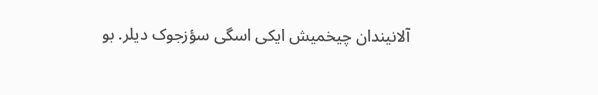آلانیندان چیخمیش ایکی اسگی سؤزجوک دیلر. بو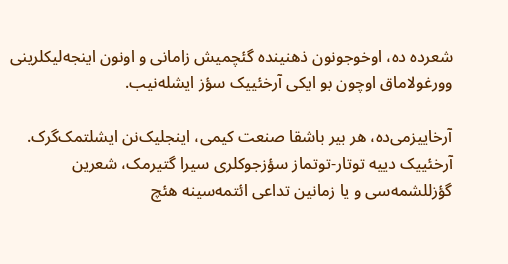شعرده ده، اوخوجونون ذهنینده گئچمیش زامانی و اونون اینجه‌لیکلرینی وورغولاماق اوچون بو ایکی آرخئییک سؤز ایشله‌نیب.

آرخاییزمی‌‌ده‌، هر بیر باشقا صنعت کیمی، اینجلیک‌نن ایشلتمک‌گرک. آرخئییک دییه توتار-توتماز سؤزجوکلری سیرا گتیرمک، شعرین گؤزللشمه‌سی و یا زمانین تداعی ائتمه‌سینه هئچ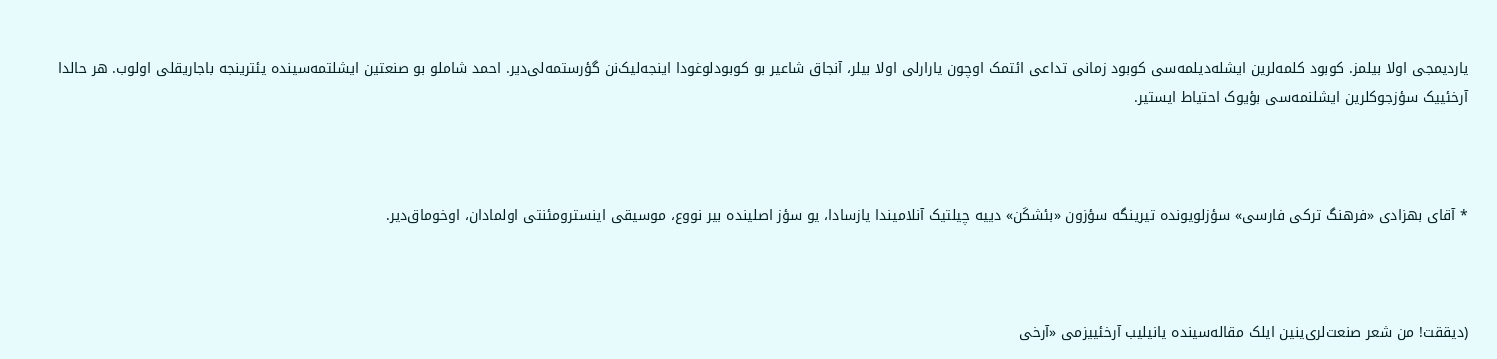یاردیمجی اولا بیلمز. کوبود کلمه‌لرین ایشله‌دیلمه‌سی کوبود زمانی تداعی ائتمک اوچون یارارلی اولا بیلر، آنجاق شاعیر بو کوبودلوغودا اینجه‌لیک‌نن گؤرستمه‌لی‌دیر. احمد شاملو بو صنعتین ایشلتمه‌سینده یئترینجه باجاریقلی اولوب. هر حالدا آرخئییک سؤزجوکلرین ایشلنمه‌سی بؤیوک احتیاط‌ ایستیر.



* آقای بهزادی «فرهنگ ترکی فارسی» سؤزلویونده تیرینگه سؤزون «بئشکَن» دییه چیلتیک آنلامیندا یازسادا، یو سؤز اصلینده بیر نووع، موسیقی اینسترومئنتی اولمادان، اوخوماق‌دیر.



(دیققت! من شعر صنعت‌لری‌ینین ایلک مقاله‌سینده یانیلیب آرخئییزمی «آرخی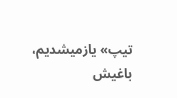تیپ» یازمیشدیم، باغیش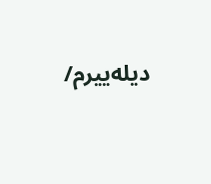دیله‌ییرم/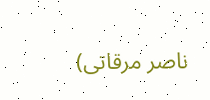ناصر مرقاتی)